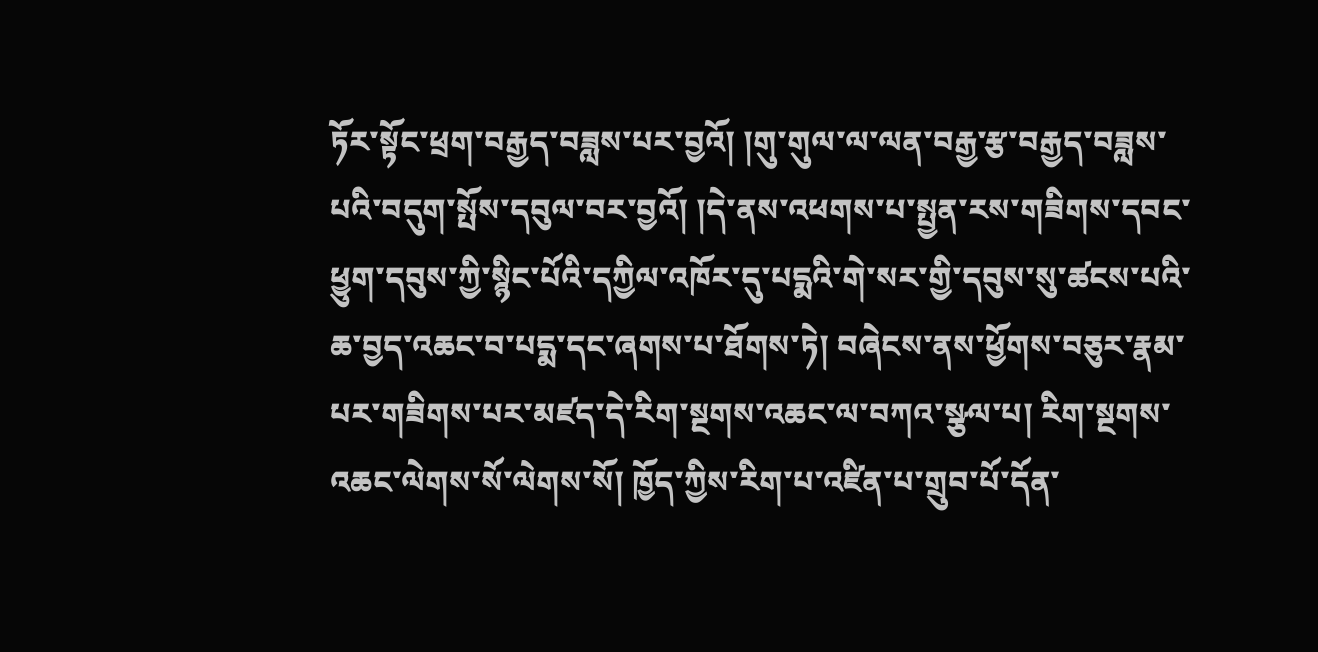ཏོར་སྟོང་ཕྲག་བརྒྱད་བཟླས་པར་བྱའོ། །གུ་གུལ་ལ་ལན་བརྒྱ་རྩ་བརྒྱད་བཟླས་པའི་བདུག་སྤོས་དབུལ་བར་བྱའོ། །དེ་ནས་འཕགས་པ་སྤྱན་རས་གཟིགས་དབང་ཕྱུག་དབུས་ཀྱི་སྙིང་པོའི་དཀྱིལ་འཁོར་དུ་པདྨའི་གེ་སར་གྱི་དབུས་སུ་ཚངས་པའི་ཆ་བྱད་འཆང་བ་པདྨ་དང་ཞགས་པ་ཐོགས་ཏེ། བཞེངས་ནས་ཕྱོགས་བཅུར་རྣམ་པར་གཟིགས་པར་མཛད་དེ་རིག་སྔགས་འཆང་ལ་བཀའ་སྩལ་པ། རིག་སྔགས་འཆང་ལེགས་སོ་ལེགས་སོ། ཁྱོད་ཀྱིས་རིག་པ་འཛིན་པ་གྲུབ་པོ་དོན་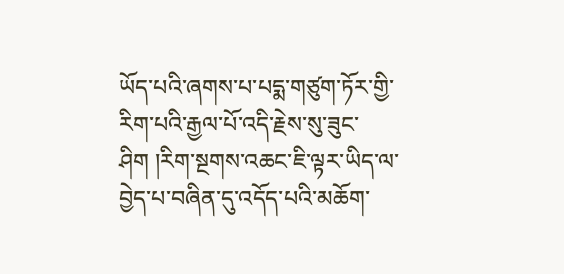ཡོད་པའི་ཞགས་པ་པདྨ་གཙུག་ཏོར་གྱི་རིག་པའི་རྒྱལ་པོ་འདི་རྗེས་སུ་ཟུང་ཤིག །རིག་སྔགས་འཆང་ཇི་ལྟར་ཡིད་ལ་བྱེད་པ་བཞིན་དུ་འདོད་པའི་མཆོག་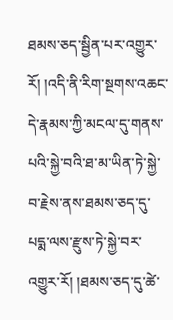ཐམས་ཅད་སྦྱིན་པར་འགྱུར་རོ། །འདི་ནི་རིག་སྔགས་འཆང་དེ་རྣམས་ཀྱི་མངལ་དུ་གནས་པའི་སྐྱེ་བའི་ཐ་མ་ཡིན་ཏེ་སྐྱེ་བ་རྗེས་ནས་ཐམས་ཅད་དུ་པདྨ་ལས་རྫུས་ཏེ་སྐྱེ་བར་འགྱུར་རོ། །ཐམས་ཅད་དུ་ཚེ་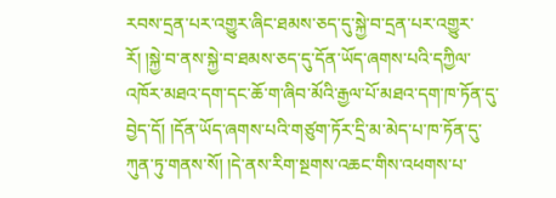རབས་དྲན་པར་འགྱུར་ཞིང་ཐམས་ཅད་དུ་སྐྱེ་བ་དྲན་པར་འགྱུར་རོ། །སྐྱེ་བ་ནས་སྐྱེ་བ་ཐམས་ཅད་དུ་དོན་ཡོད་ཞགས་པའི་དཀྱིལ་འཁོར་མཐའ་དག་དང་ཆོ་ག་ཞིབ་མོའི་རྒྱལ་པོ་མཐའ་དག་ཁ་ཏོན་དུ་བྱེད་དོ། །དོན་ཡོད་ཞགས་པའི་གཙུག་ཏོར་དྲི་མ་མེད་པ་ཁ་ཏོན་དུ་ཀུན་ཏུ་གནས་སོ། །དེ་ནས་རིག་སྔགས་འཆང་གིས་འཕགས་པ་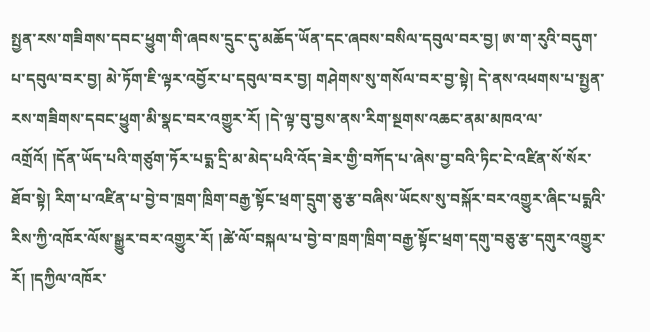སྤྱན་རས་གཟིགས་དབང་ཕྱུག་གི་ཞབས་དྲུང་དུ་མཆོད་ཡོན་དང་ཞབས་བསིལ་དབུལ་བར་བྱ། ཨ་ག་རུའི་བདུག་པ་དབུལ་བར་བྱ། མེ་ཏོག་ཇི་ལྟར་འབྱོར་པ་དབུལ་བར་བྱ། གཤེགས་སུ་གསོལ་བར་བྱ་སྟེ། དེ་ནས་འཕགས་པ་སྤྱན་རས་གཟིགས་དབང་ཕྱུག་མི་སྣང་བར་འགྱུར་རོ། །དེ་ལྟ་བུ་བྱས་ནས་རིག་སྔགས་འཆང་ནམ་མཁའ་ལ་འགྲོའོ། །དོན་ཡོད་པའི་གཙུག་ཏོར་པདྨ་དྲི་མ་མེད་པའི་འོད་ཟེར་གྱི་བཀོད་པ་ཞེས་བྱ་བའི་ཏིང་ངེ་འཛིན་སོ་སོར་ཐོབ་སྟེ། རིག་པ་འཛིན་པ་བྱེ་བ་ཁྲག་ཁྲིག་བརྒྱ་སྟོང་ཕྲག་དྲུག་ཅུ་རྩ་བཞིས་ཡོངས་སུ་བསྐོར་བར་འགྱུར་ཞིང་པདྨའི་རིས་ཀྱི་འཁོར་ལོས་སྒྱུར་བར་འགྱུར་རོ། །ཚེ་ལོ་བསྐལ་པ་བྱེ་བ་ཁྲག་ཁྲིག་བརྒྱ་སྟོང་ཕྲག་དགུ་བཅུ་རྩ་དགུར་འགྱུར་རོ། །དཀྱིལ་འཁོར་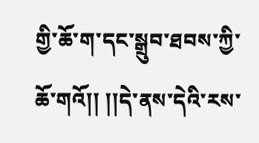གྱི་ཆོ་ག་དང་སྒྲུབ་ཐབས་ཀྱི་ཆོ་གའོ།། །།དེ་ནས་དེའི་རས་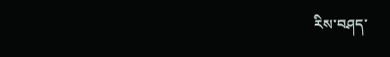རིས་བཤད་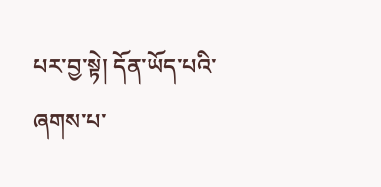པར་བྱ་སྟེ། དོན་ཡོད་པའི་ཞགས་པ་